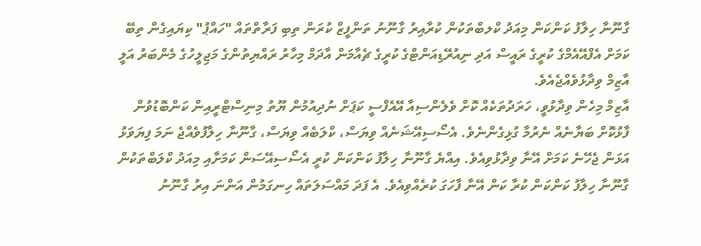ގާނޫނާ ހިލާފު ކަންކަން މިއަދު ކްލބްތަކުން ކުރާއިރު ގާނޫނު ތަންފީޒް ކުރަން ތިބި ފަރާތްތައް "ހައްޕު" ކިޔައިގެން ތިބޭ ކަމަށް އެފްއޭއެމްގެ ކުރީގެ ރައީސް އަދި ނިއުރޭޑިއަންޓްގެ ކުރީގެ ޗެއާމަން އާދަމް މިހާރު ރައްޔިތުންގެ މަޖިލީހުގެ މެންބަރު އަލީ އާޒިމް ވިދާޅުވެއްޖެއެވެ.
އާޒިމް މިހެން ވިދާޅުވީ، ހަރަދުތަކެއް ކޮށް ވެލެންސިއާ އޭއެފްސީ ކަޕަށް ނުދިއުމުން ޔޫތު މިނިސްޓްރީއިން ކަންބޮޑުވުން ފާޅުކޮށް ބަޔާނެއް ނެރުމާ ގުޅިގެންނެވެ. އެސޯސިއޭޝަނެއް ވިޔަސް، ކްލަބެއް ވިޔަސް، ގާނޫނާ ހިލާފުވެއްޖެ ނަމަ ފިޔަވަޅު އަޅަން ޖެހޭނެ ކަމަށް އޭނާ ވިދާޅުވިއެވެ. އިއްޔެ ގާނޫނާ ހިލާފު ކަންކަން ކުރީ އެސޯސިއޭސަން ކަމަށާއި މިއަދު ކްލަބްތަކުން ގާނޫނާ ހިލާފު ކަންކަން ކުރާ ކަން އޭނާ ފާހަގަ ކުރެއްވިއެވެ. އެ ފަދަ މައްސަލަތައް ހިނގަމުން އަންނަ އިރު ގާނޫނު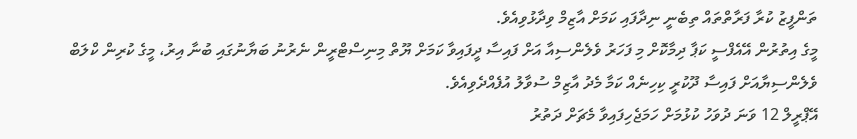ތަންފީޒު ކުރާ ފަރާތްތައް ތިބެނީ ނިދާފައި ކަމަށް އާޒިމް ވިދާޅުވިއެވެ.
މީގެ އިތުރުން އޭއެފްސީ ކަޕާ ދިމާކޮށް މި ފަހަރު ވެލެންސިއާ އަށް ފައިސާ ދީފައިވާ ކަމަށް ޔޫތް މިނިސްޓްރީން ނެރުނު ބަޔާނުގައި ބުނާ އިރު، މީގެ ކުރިން ކްލަބް ވެލެންސިޔާއަށް ފައިސާ ދޫކުރީ ކިހިނެއް ކަމާ މެދު އާޒިމް ސުވާލު އުފެއްދެވިއެވެ.
އޭޕްރީލް 12 ވަނަ ދުވަހު ކުޅުމަށް ހަމަޖެހިފައިވާ މެޗަށް ދަތުރު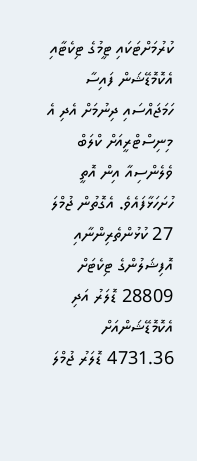ކުރުމަށްޓަކައި ޓީމުގެ ޓިކެޓާއި އެކޮމޮޑޭޝަން ފައިސާ ހަމަޖައްސައި ދިނުމަށް އެދި އެ މިނިސްޓްރީއަށް ކްލަބް ވެލެންސިއާ އިން އޮތީ ހުށަހަޅާފައެވެ. އެގޮތުން ޖުމްލަ 27 ކުޅުންތެރިންނާއި އޮފިޝަލުންގެ ޓިކެޓަށް 28809 ޑޮލަރު އަދި އެކޮމޮޑޭޝަންއަށް 4731.36 ޑޮލަރު ޖުމްލަ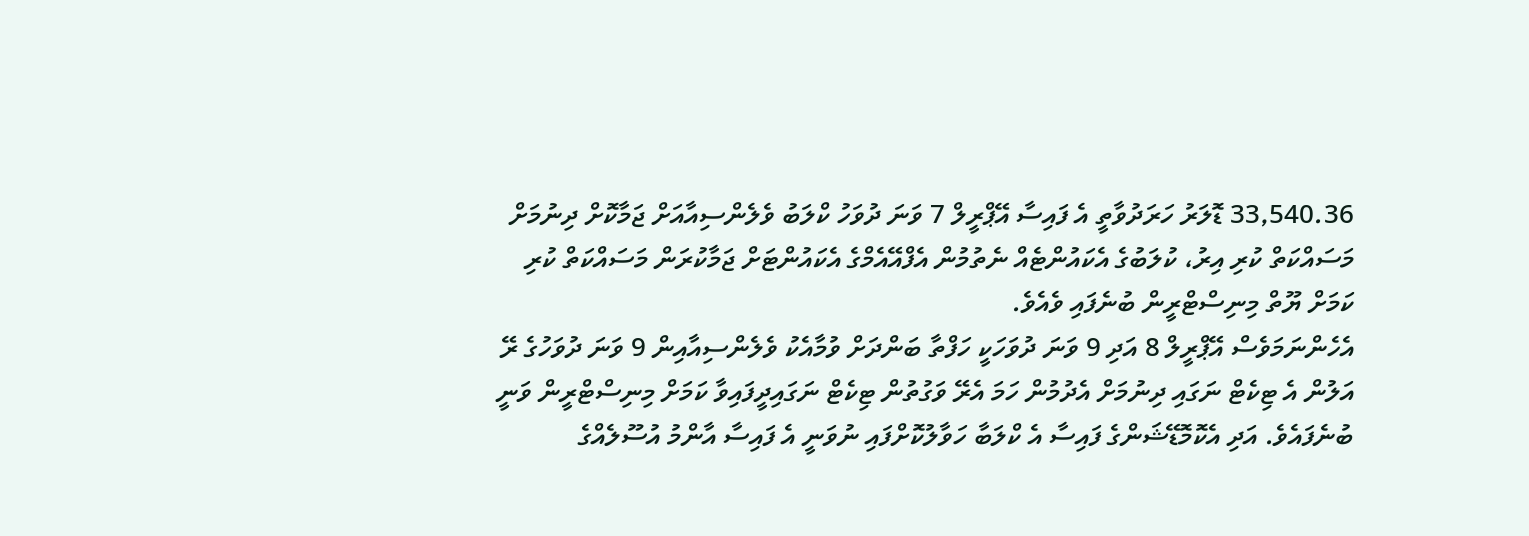33,540.36 ޑޮލަރު ހަރަދުވާތީ އެ ފައިސާ އޭޕްރީލް 7 ވަނަ ދުވަހު ކްލަބު ވެލެންސިއާއަށް ޖަމާކޮށް ދިނުމަށް މަސައްކަތް ކުރި އިރު، ކުލަބުގެ އެކައުންޓެއް ނެތުމުން އެފްއޭއެމްގެ އެކައުންޓަށް ޖަމާކުރަން މަސައްކަތް ކުރި ކަމަށް ޔޫތް މިނިސްޓްރީން ބުނެފައި ވެއެވެ.
އެހެންނަމަވެސް އޭޕްރީލް 8 އަދި 9 ވަނަ ދުވަހަކީ ހަފްތާ ބަންދަށް ވުމާއެކު ވެލެންސިއާއިން 9 ވަނަ ދުވަހުގެ ރޭ އަލުން އެ ޓިކެޓް ނަގައި ދިނުމަށް އެދުމުން ހަމަ އެރޭ ވަގުތުން ޓިކެޓް ނަގައިދީފައިވާ ކަމަށް މިނިސްޓްރީން ވަނީ ބުނެފައެވެ. އަދި އެކޮމޮޑޭޝަންގެ ފައިސާ އެ ކްލަބާ ހަވާލުކޮށްފައި ނުވަނީ އެ ފައިސާ އާންމު އުސޫލެއްގެ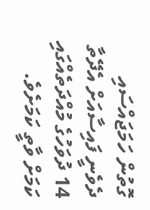ގޮތުން ހަމަޖައްސައި ދެވެނީ ފައިސާއަށް އެދޭތާ 14 ދުވަހުގެ މުއްދަތެއްގައި ކަމަށް ވާތީ ކަމަށެވެ.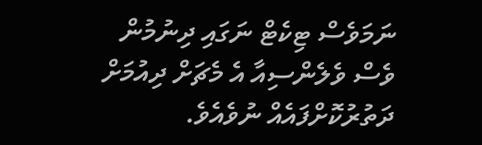ނަމަވެސް ޓިކެޓް ނަގައި ދިނުމުން ވެސް ވެލެންސިއާ އެ މެޗަށް ދިއުމަށް ދަތުރުކޮށްފައެއް ނުވެއެވެ.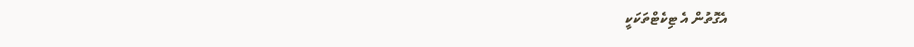އެގޮތުން އެ ޓިކެޓްތަކަކީ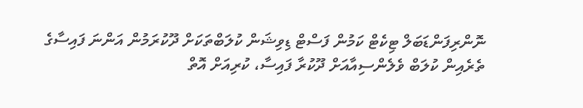ނޮންރިފަންޑަބަލް ޓިކެޓް ކަމުން ފަސްޓް ޑިވިޝަން ކުލަބްތަކަށް ދޫކުރަމުން އަންނަ ފައިސާގެ ތެރެއިން ކުލަބް ވެލެންސިއާއަށް ދޫކުރާ ފައިސާ، ކުރިއަށް އޮތް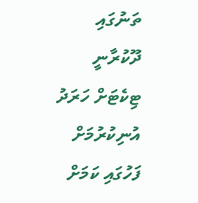ތަނުގައި ދޫކުރާނީ ޓިކެޓަށް ހަރަދު އުނިކުރުމަށް ފަހުގައި ކަމަށް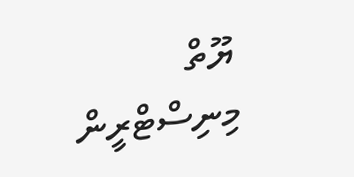ޔޫތް މިނިސްޓްރީން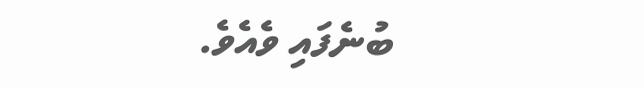ބުނެފައި ވެއެވެ.